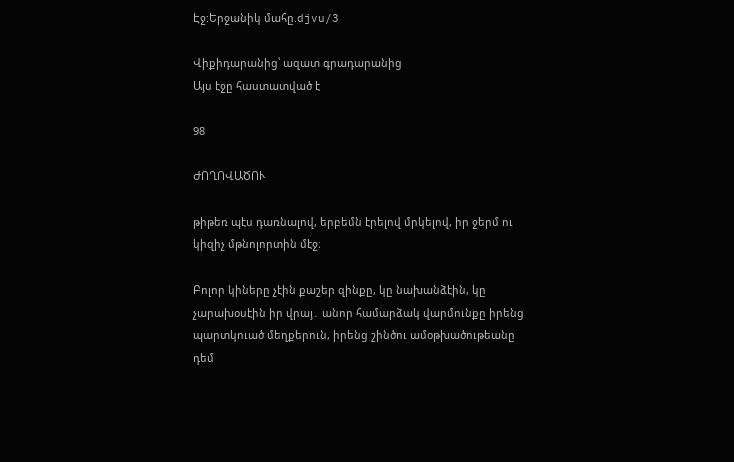Էջ:Երջանիկ մահը.djvu/3

Վիքիդարանից՝ ազատ գրադարանից
Այս էջը հաստատված է

98

ԺՈՂՈՎԱԾՈՒ

թիթեռ պէս դառնալով, երբեմն էրելով մրկելով, իր ջերմ ու կիզիչ մթնոլորտին մէջ։

Բոլոր կիները չէին քաշեր զինքը, կը նախանձէին, կը չարախօսէին իր վրայ․ անոր համարձակ վարմունքը իրենց պարտկուած մեղքերուն, իրենց շինծու ամօթխածութեանը դեմ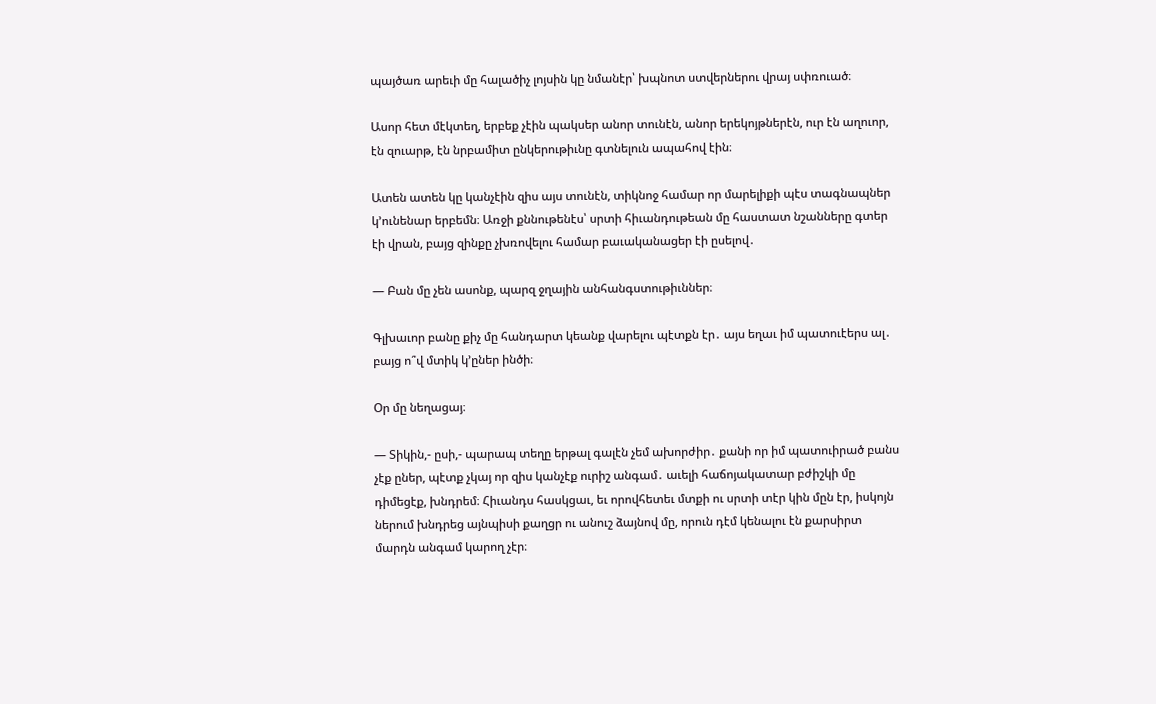պայծառ արեւի մը հալածիչ լոյսին կը նմանէր՝ խպնոտ ստվերներու վրայ սփռուած։

Ասոր հետ մէկտեղ, երբեք չէին պակսեր անոր տունէն, անոր երեկոյթներէն, ուր էն աղուոր, էն զուարթ, էն նրբամիտ ընկերութիւնը գտնելուն ապահով էին։

Ատեն ատեն կը կանչէին զիս այս տունէն, տիկնոջ համար որ մարելիքի պէս տագնապներ կ՚ունենար երբեմն։ Առջի քննութենէս՝ սրտի հիւանդութեան մը հաստատ նշանները գտեր էի վրան, բայց զինքը չխռովելու համար բաւականացեր էի ըսելով․

— Բան մը չեն ասոնք, պարզ ջղային անհանգստութիւններ։

Գլխաւոր բանը քիչ մը հանդարտ կեանք վարելու պէտքն էր․ այս եղաւ իմ պատուէերս ալ․ բայց ո՞վ մտիկ կ՚ըներ ինծի։

Օր մը նեղացայ։

— Տիկին,- ըսի,- պարապ տեղը երթալ գալէն չեմ ախորժիր․ քանի որ իմ պատուիրած բանս չէք ըներ, պէտք չկայ որ զիս կանչէք ուրիշ անգամ․ աւելի հաճոյակատար բժիշկի մը դիմեցէք, խնդրեմ։ Հիւանդս հասկցաւ, եւ որովհետեւ մտքի ու սրտի տէր կին մըն էր, իսկոյն ներում խնդրեց այնպիսի քաղցր ու անուշ ձայնով մը, որուն դէմ կենալու էն քարսիրտ մարդն անգամ կարող չէր։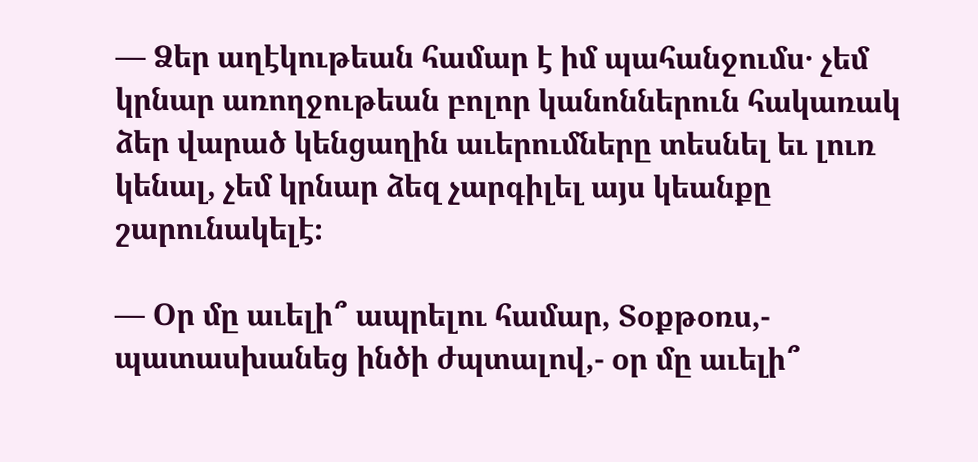— Ձեր աղէկութեան համար է իմ պահանջումս․ չեմ կրնար առողջութեան բոլոր կանոններուն հակառակ ձեր վարած կենցաղին աւերումները տեսնել եւ լուռ կենալ, չեմ կրնար ձեզ չարգիլել այս կեանքը շարունակելէ։

— Օր մը աւելի՞ ապրելու համար, Տօքթօռս,- պատասխանեց ինծի ժպտալով,- օր մը աւելի՞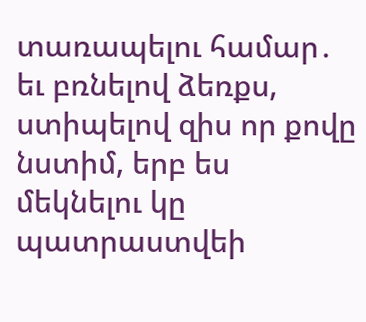տառապելու համար․ եւ բռնելով ձեռքս, ստիպելով զիս որ քովը նստիմ, երբ ես մեկնելու կը պատրաստվեի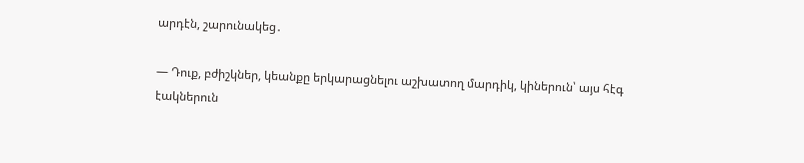արդէն, շարունակեց․

— Դուք, բժիշկներ, կեանքը երկարացնելու աշխատող մարդիկ, կիներուն՝ այս հէգ էակներուն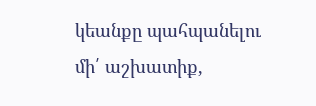կեանքը պահպանելու մի՛ աշխատիք,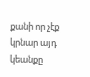քանի որ չէք կրնար այդ կեանքը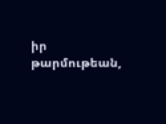իր թարմութեան,